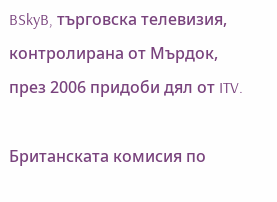BSkyB, търговска телевизия, контролирана от Мърдок, през 2006 придоби дял от ITV.

Британската комисия по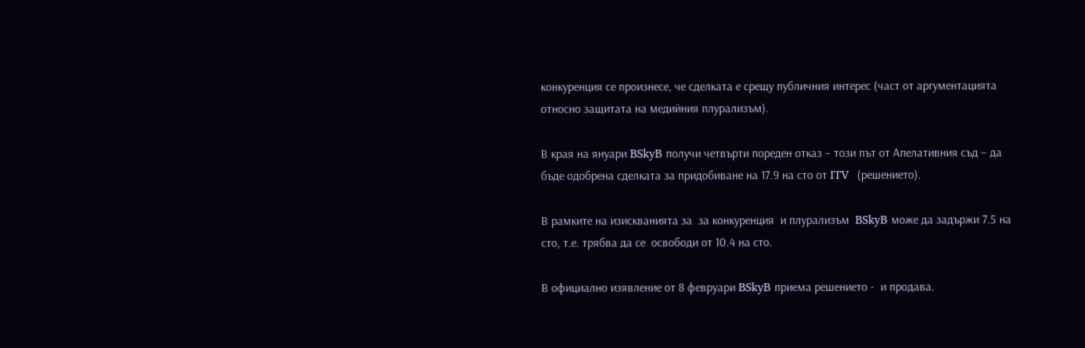конкуренция се произнесе, че сделката е срещу публичния интерес (част от аргументацията относно защитата на медийния плурализъм).

В края на януари BSkyB получи четвърти пореден отказ – този път от Апелативния съд – да бъде одобрена сделката за придобиване на 17.9 на сто от ITV  (решението).

В рамките на изискванията за  за конкуренция  и плурализъм  BSkyB може да задържи 7.5 на сто, т.е. трябва да се  освободи от 10.4 на сто.

В официално изявление от 8 февруари BSkyB приема решението -  и продава.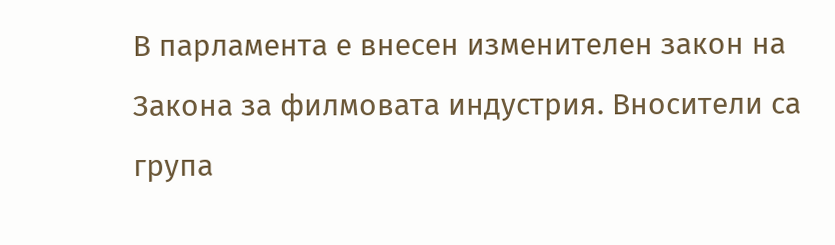В парламента е внесен изменителен закон на Закона за филмовата индустрия. Вносители са  група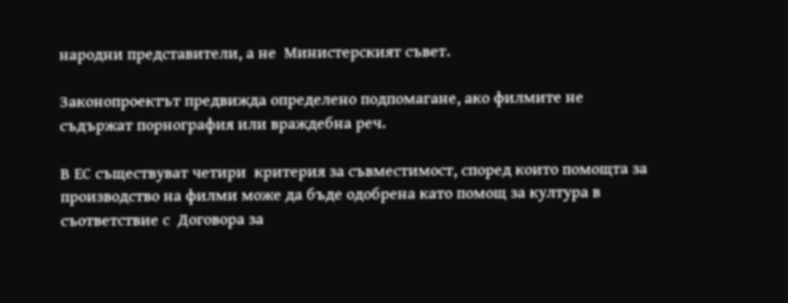народни представители, а не  Министерският съвет.

Законопроектът предвижда определено подпомагане, ако филмите не съдържат порнография или враждебна реч.

В ЕС съществуват четири  критерия за съвместимост, според които помощта за производство на филми може да бъде одобрена като помощ за култура в съответствие с  Договора за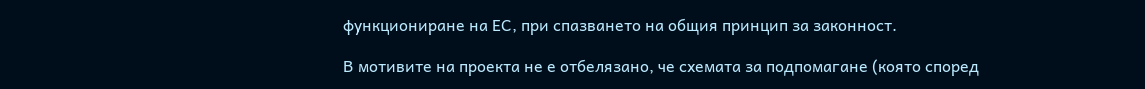функциониране на ЕС, при спазването на общия принцип за законност.

В мотивите на проекта не е отбелязано, че схемата за подпомагане (която според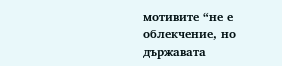мотивите “не е облекчение, но държавата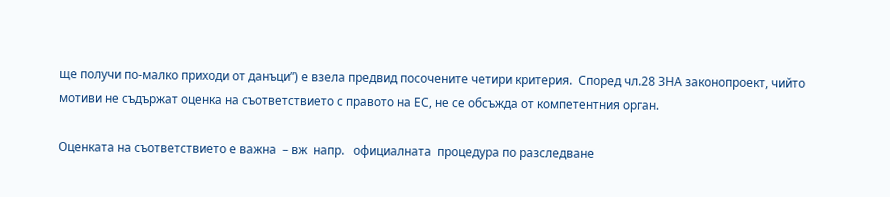ще получи по-малко приходи от данъци”) е взела предвид посочените четири критерия.  Според чл.28 ЗНА законопроект, чийто мотиви не съдържат оценка на съответствието с правото на ЕС, не се обсъжда от компетентния орган.

Оценката на съответствието е важна  – вж  напр.   официалната  процедура по разследване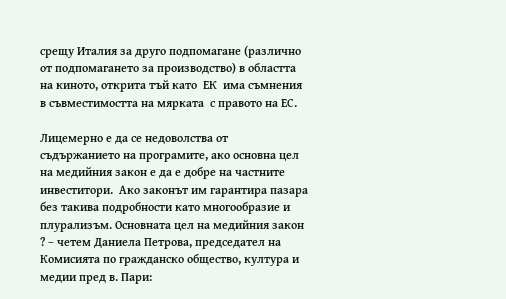срещу Италия за друго подпомагане (различно от подпомагането за производство) в областта на киното, открита тъй като  ЕК  има съмнения в съвместимостта на мярката  с правото на ЕС.

Лицемерно е да се недоволства от съдържанието на програмите, ако основна цел на медийния закон е да е добре на частните инвеститори.  Ако законът им гарантира пазара без такива подробности като многообразие и плурализъм. Основната цел на медийния закон ? – четем Даниела Петрова, председател на Комисията по гражданско общество, култура и медии пред в. Пари: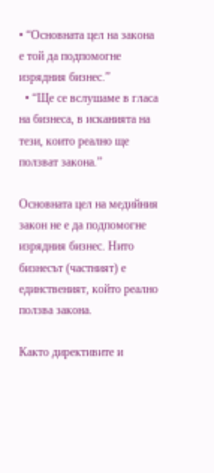• “Основната цел на закона е той да подпомогне изрядния бизнес.”
  • “Ще се вслушаме в гласа на бизнеса, в исканията на тези, които реално ще ползват закона.”

Основната цел на медийния закон не е да подпомогне изрядния бизнес. Нито бизнесът (частният) е единственият, който реално ползва закона.

Както директивите и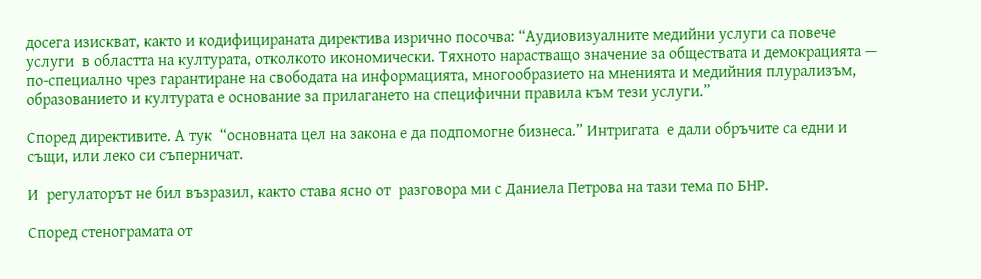досега изискват, както и кодифицираната директива изрично посочва: “Аудиовизуалните медийни услуги са повече услуги  в областта на културата, отколкото икономически. Tяхното нарастващо значение за обществата и демокрацията — по-специално чрез гарантиране на свободата на информацията, многообразието на мненията и медийния плурализъм, образованието и културата е основание за прилагането на специфични правила към тези услуги.”

Според директивите. А тук  “основната цел на закона е да подпомогне бизнеса.” Интригата  е дали обръчите са едни и същи, или леко си съперничат.

И  регулаторът не бил възразил, както става ясно от  рaзговора ми с Даниела Петрова на тази тема по БНР.

Според стенограмата от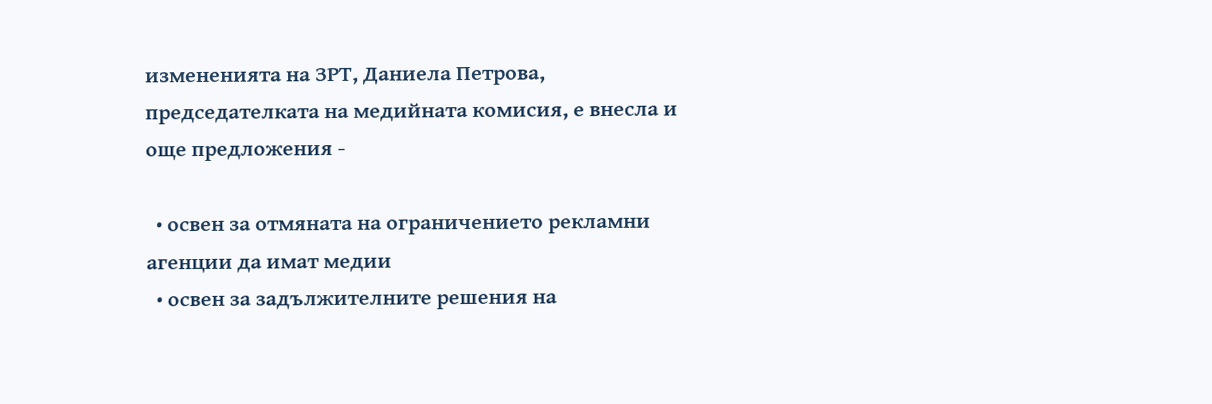измененията на ЗРТ, Даниела Петрова, председателката на медийната комисия, е внесла и още предложения -

  • освен за отмяната на ограничението рекламни агенции да имат медии
  • освен за задължителните решения на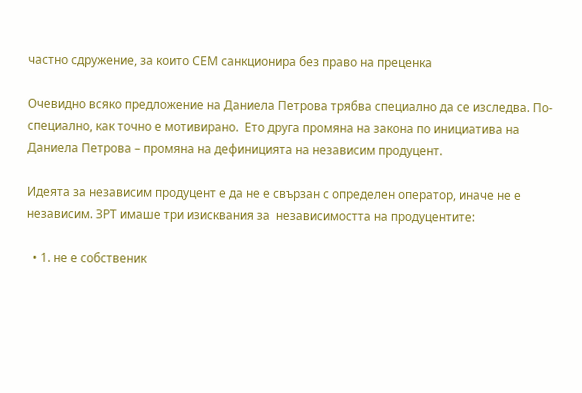частно сдружение, за които СЕМ санкционира без право на преценка

Очевидно всяко предложение на Даниела Петрова трябва специално да се изследва. По-специално, как точно е мотивирано.  Ето друга промяна на закона по инициатива на Даниела Петрова – промяна на дефиницията на независим продуцент.

Идеята за независим продуцент е да не е свързан с определен оператор, иначе не е независим. ЗРТ имаше три изисквания за  независимостта на продуцентите:

  • 1. не е собственик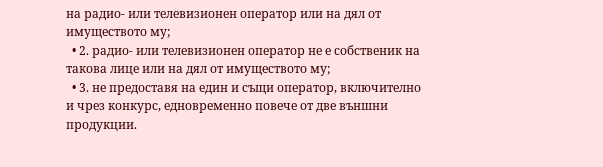на радио- или телевизионен оператор или на дял от имуществото му;
  • 2. радио- или телевизионен оператор не е собственик на такова лице или на дял от имуществото му;
  • 3. не предоставя на един и същи оператор, включително и чрез конкурс, едновременно повече от две външни продукции.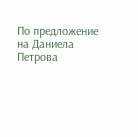По предложение на Даниела Петрова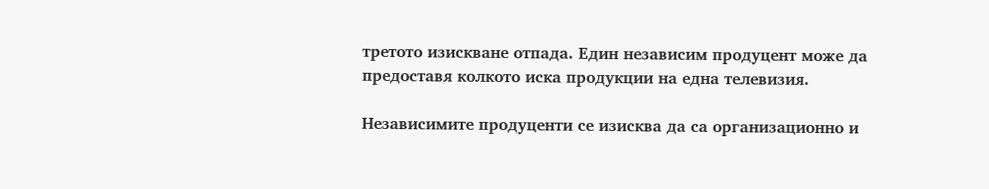третото изискване отпада. Един независим продуцент може да предоставя колкото иска продукции на една телевизия.

Независимите продуценти се изисква да са организационно и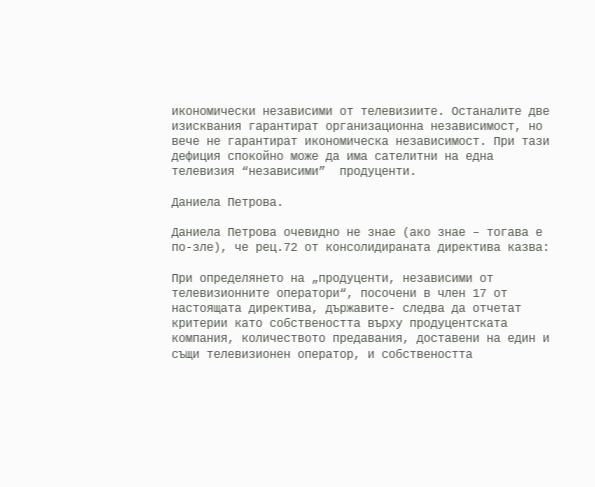икономически независими от телевизиите. Останалите две изисквания гарантират организационна независимост, но  вече не гарантират икономическа независимост. При тази дефиция спокойно може да има сателитни на една телевизия “независими”  продуценти.

Даниела Петрова.

Даниела Петрова очевидно не знае (ако знае – тогава е по-зле), че рец.72 от консолидираната директива казва:

При определянето на „продуценти, независими от телевизионните оператори“, посочени в член 17 от настоящата директива, държавите- следва да отчетат критерии като собствеността върху продуцентската компания, количеството предавания, доставени на един и същи телевизионен оператор, и собствеността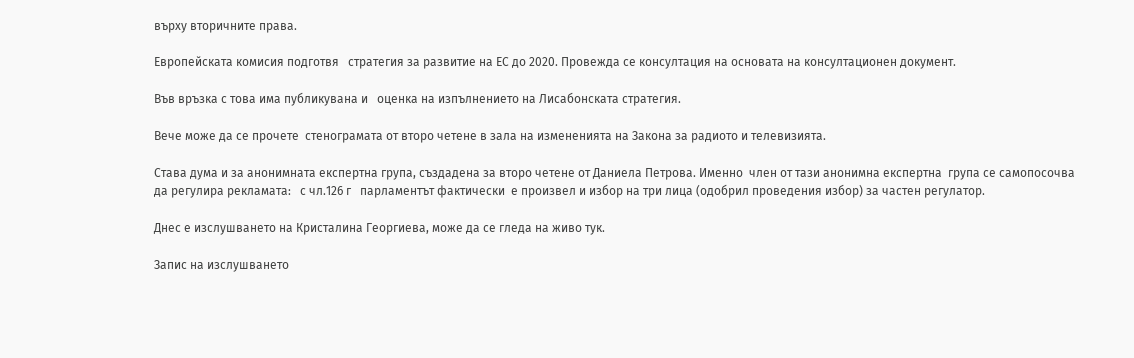върху вторичните права.

Европейската комисия подготвя   стратегия за развитие на ЕС до 2020. Провежда се консултация на основата на консултационен документ.

Във връзка с това има публикувана и   оценка на изпълнението на Лисабонската стратегия.

Вече може да се прочете  стенограмата от второ четене в зала на измененията на Закона за радиото и телевизията.

Става дума и за анонимната експертна група, създадена за второ четене от Даниела Петрова. Именно  член от тази анонимна експертна  група се самопосочва да регулира рекламата:   с чл.126 г   парламентът фактически  е произвел и избор на три лица (одобрил проведения избор) за частен регулатор.

Днес е изслушването на Кристалина Георгиева, може да се гледа на живо тук.

Запис на изслушването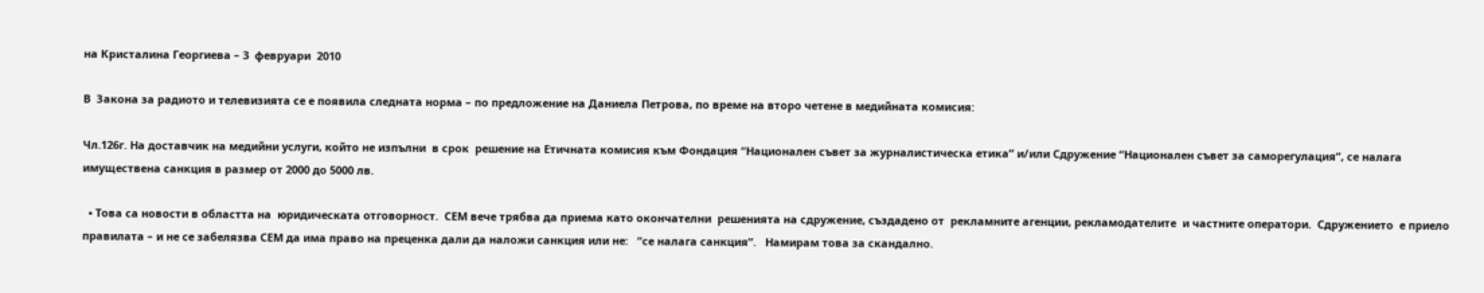на Кристалина Георгиева – 3  февруари  2010

В  Закона за радиото и телевизията се е появила следната норма – по предложение на Даниела Петрова, по време на второ четене в медийната комисия:

Чл.126г. На доставчик на медийни услуги, който не изпълни  в срок  решение на Етичната комисия към Фондация “Национален съвет за журналистическа етика” и/или Сдружение “Национален съвет за саморегулация”, се налага имуществена санкция в размер от 2000 до 5000 лв.

  • Това са новости в областта на  юридическата отговорност.  СЕМ вече трябва да приема като окончателни  решенията на сдружение, създадено от  рекламните агенции, рекламодателите  и частните оператори.  Сдружението  е приело правилата – и не се забелязва СЕМ да има право на преценка дали да наложи санкция или не:   “се налага санкция”.   Намирам това за скандално.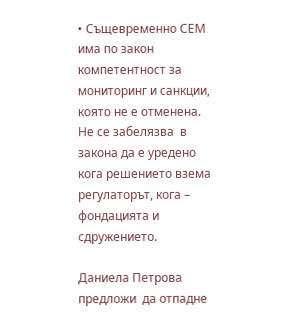• Същевременно СЕМ има по закон компетентност за мониторинг и санкции, която не е отменена.   Не се забелязва  в закона да е уредено  кога решението взема регулаторът, кога – фондацията и сдружението.

Даниела Петрова предложи  да отпадне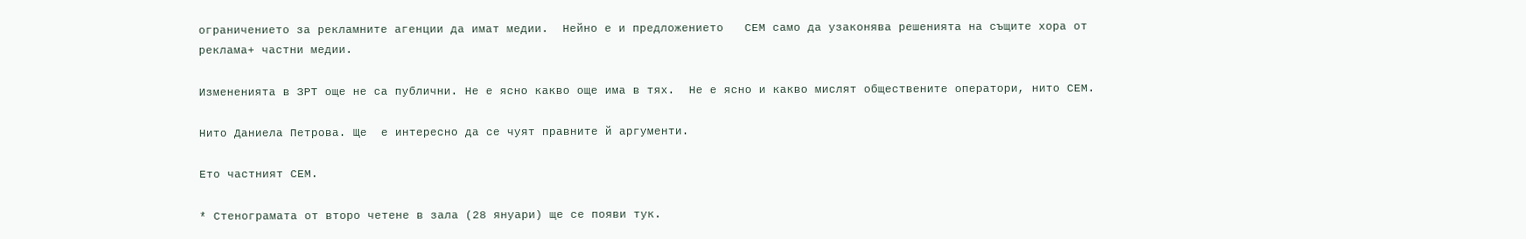ограничението за рекламните агенции да имат медии.  Нейно е и предложението   СЕМ само да узаконява решенията на същите хора от реклама+ частни медии.

Измененията в ЗРТ още не са публични. Не е ясно какво още има в тях.  Не е ясно и какво мислят обществените оператори, нито СЕМ.

Нито Даниела Петрова. Ще  е интересно да се чуят правните й аргументи.

Ето частният СЕМ.

* Стенограмата от второ четене в зала (28 януари) ще се появи тук.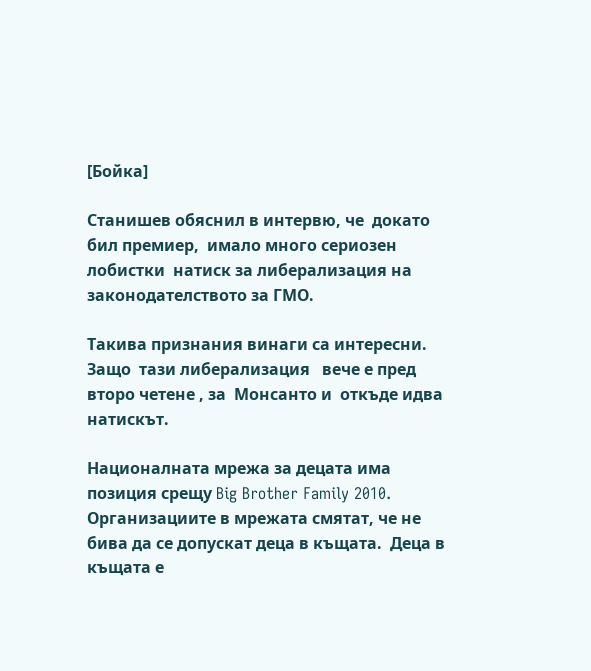[Бойка]

Станишев обяснил в интервю, че  докато  бил премиер,  имало много сериозен  лобистки  натиск за либерализация на законодателството за ГМО.

Такива признания винаги са интересни. Защо  тази либерализация   вече е пред второ четене , за  Монсанто и  откъде идва натискът.

Националната мрежа за децата има позиция срещу Big Brother Family 2010. Организациите в мрежата смятат, че не бива да се допускат деца в къщата.  Деца в къщата е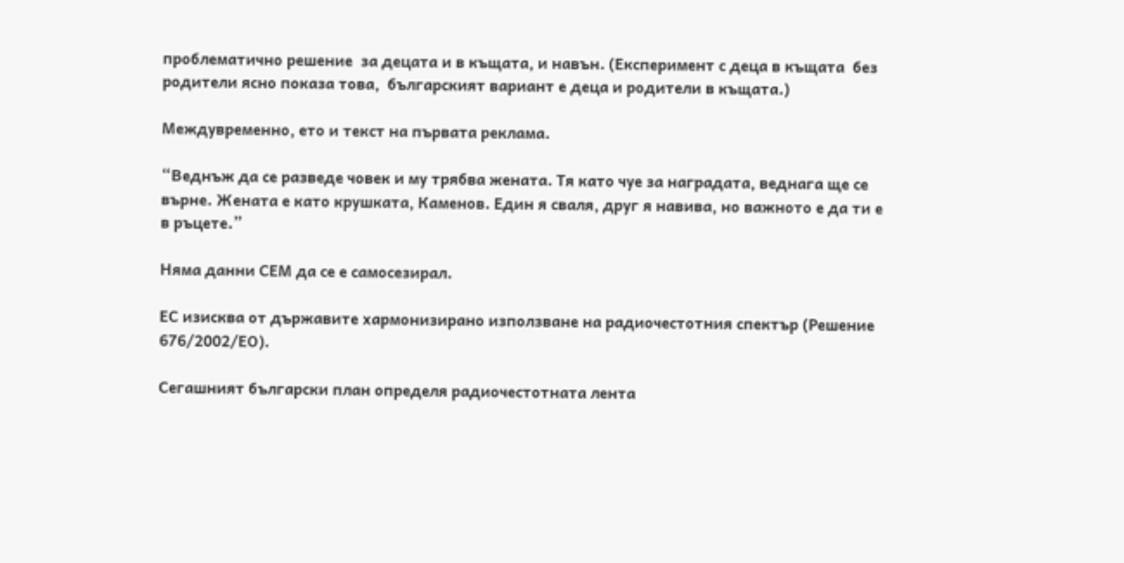проблематично решение  за децата и в къщата, и навън. (Експеримент с деца в къщата  без родители ясно показа това,  българският вариант е деца и родители в къщата.)

Междувременно, ето и текст на първата реклама.

“Веднъж да се разведе човек и му трябва жената. Тя като чуе за наградата, веднага ще се върне. Жената е като крушката, Каменов. Един я сваля, друг я навива, но важното е да ти е в ръцете.”

Няма данни СЕМ да се е самосезирал.

ЕС изисква от държавите хармонизирано използване на радиочестотния спектър (Решение 676/2002/ЕО).

Сегашният български план определя радиочестотната лента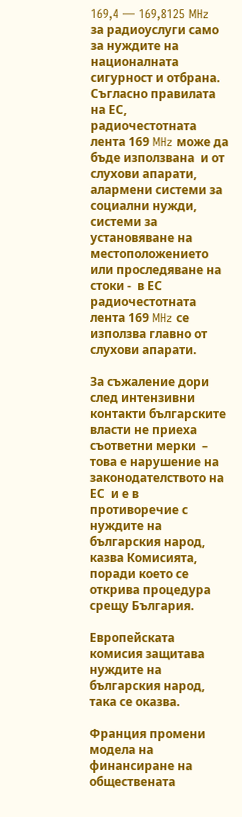169,4 — 169,8125 MHz за радиоуслуги само за нуждите на националната сигурност и отбрана. Съгласно правилата на ЕС, радиочестотната лента 169 MHz може да бъде използвана  и от слухови апарати, алармени системи за социални нужди, системи за установяване на местоположението или проследяване на стоки -  в ЕС радиочестотната лента 169 MHz се използва главно от слухови апарати.

За съжаление дори след интензивни контакти българските власти не приеха съответни мерки  – това е нарушение на законодателството на ЕС  и е в противоречие с нуждите на българския народ, казва Комисията, поради което се открива процедура срещу България.

Европейската комисия защитава нуждите на българския народ, така се оказва.

Франция промени модела на финансиране на обществената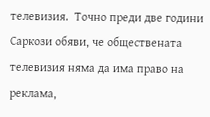телевизия.  Точно преди две години Саркози обяви, че обществената телевизия няма да има право на реклама,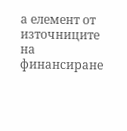а елемент от източниците на финансиране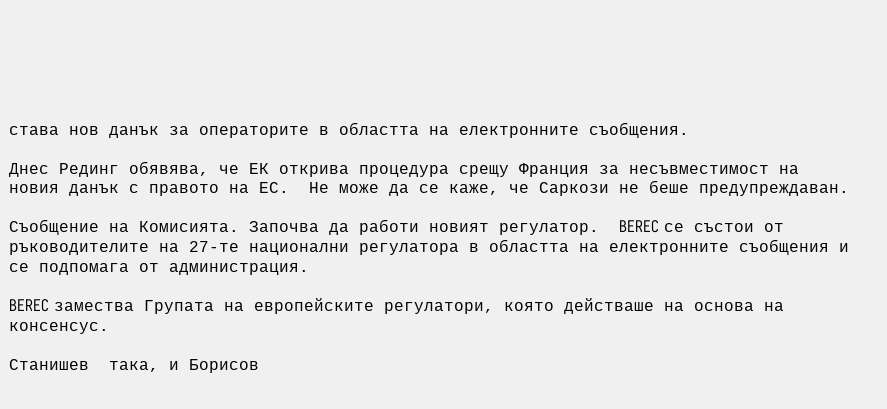става нов данък за операторите в областта на електронните съобщения.

Днес Рединг обявява, че ЕК открива процедура срещу Франция за несъвместимост на новия данък с правото на ЕС.  Не може да се каже, че Саркози не беше предупреждаван.

Съобщение на Комисията. Започва да работи новият регулатор.  BEREC се състои от ръководителите на 27-те национални регулатора в областта на електронните съобщения и се подпомага от администрация.

BEREC замества Групата на европейските регулатори, която действаше на основа на консенсус.

Станишев  така, и Борисов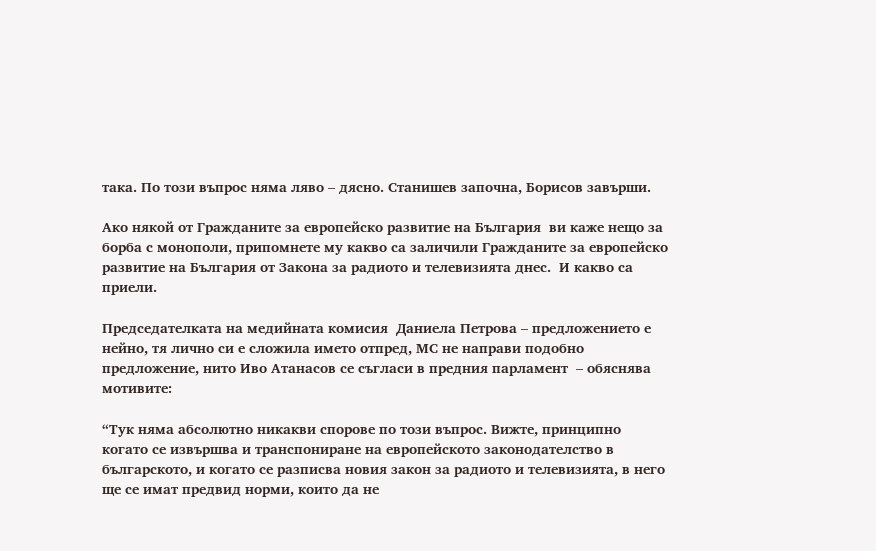така. По този въпрос няма ляво – дясно. Станишев започна, Борисов завърши.

Ако някой от Гражданите за европейско развитие на България  ви каже нещо за борба с монополи, припомнете му какво са заличили Гражданите за европейско развитие на България от Закона за радиото и телевизията днес.  И какво са приели.

Председателката на медийната комисия  Даниела Петрова – предложението е нейно, тя лично си е сложила името отпред, МС не направи подобно предложение, нито Иво Атанасов се съгласи в предния парламент  – обяснява мотивите:

“Тук няма абсолютно никакви спорове по този въпрос. Вижте, принципно когато се извършва и транспониране на европейското законодателство в българското, и когато се разписва новия закон за радиото и телевизията, в него ще се имат предвид норми, които да не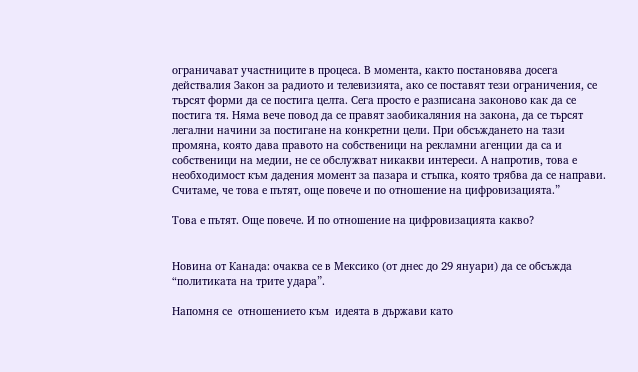ограничават участниците в процеса. В момента, както постановява досега действалия Закон за радиото и телевизията, ако се поставят тези ограничения, се търсят форми да се постига целта. Сега просто е разписана законово как да се постига тя. Няма вече повод да се правят заобикаляния на закона, да се търсят легални начини за постигане на конкретни цели. При обсъждането на тази промяна, която дава правото на собственици на рекламни агенции да са и собственици на медии, не се обслужват никакви интереси. А напротив, това е необходимост към дадения момент за пазара и стъпка, която трябва да се направи. Считаме, че това е пътят, още повече и по отношение на цифровизацията.”

Това е пътят. Още повече. И по отношение на цифровизацията какво?


Новина от Канада: очаква се в Мексико (от днес до 29 януари) да се обсъжда “политиката на трите удара”.

Напомня се  отношението към  идеята в държави като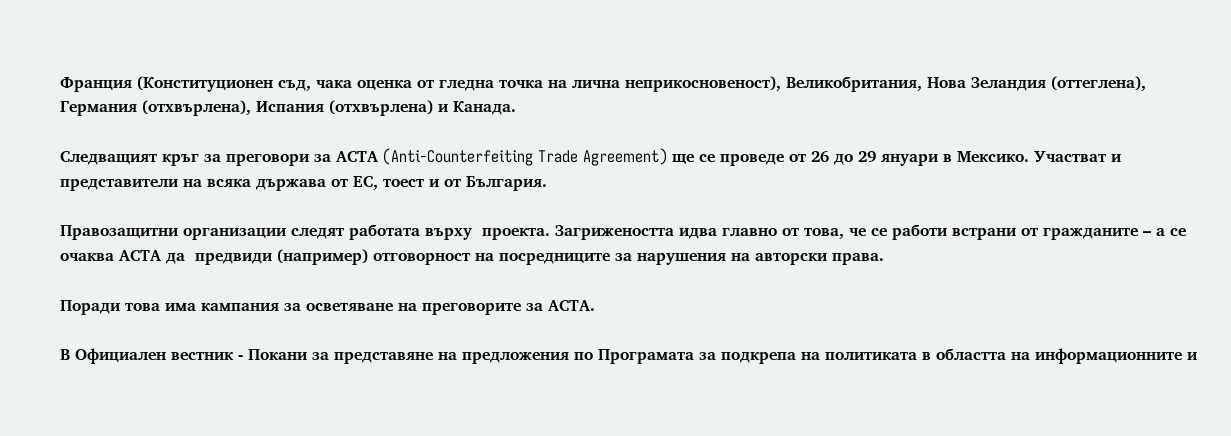Франция (Конституционен съд, чака оценка от гледна точка на лична неприкосновеност), Великобритания, Нова Зеландия (оттеглена), Германия (отхвърлена), Испания (отхвърлена) и Канада.

Следващият кръг за преговори за АСТА (Anti-Counterfeiting Trade Agreement) ще се проведе от 26 до 29 януари в Мексико. Участват и представители на всяка държава от ЕС, тоест и от България.

Правозащитни организации следят работата върху  проекта. Загрижеността идва главно от това, че се работи встрани от гражданите – а се очаква АСТА да  предвиди (например) отговорност на посредниците за нарушения на авторски права.

Поради това има кампания за осветяване на преговорите за АСТА.

В Официален вестник - Покани за представяне на предложения по Програмата за подкрепа на политиката в областта на информационните и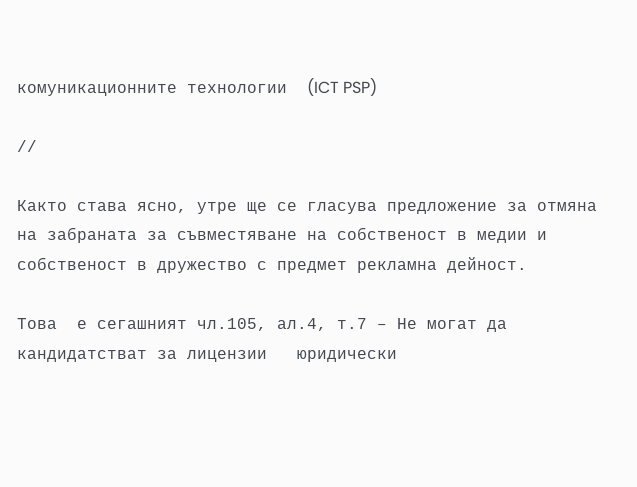комуникационните технологии  (ICT PSP)

//

Както става ясно, утре ще се гласува предложение за отмяна на забраната за съвместяване на собственост в медии и собственост в дружество с предмет рекламна дейност.

Това  е сегашният чл.105, ал.4, т.7 – Не могат да кандидатстват за лицензии   юридически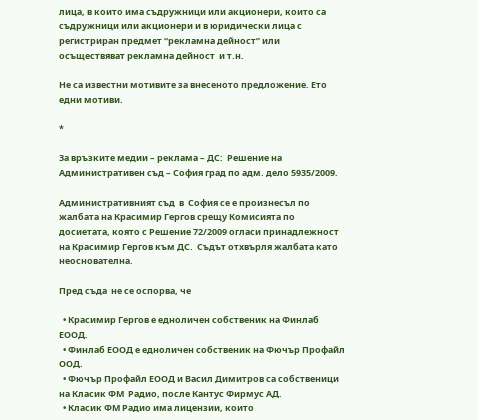лица, в които има съдружници или акционери, които са съдружници или акционери и в юридически лица с регистриран предмет “рекламна дейност” или осъществяват рекламна дейност  и т.н.

Не са известни мотивите за внесеното предложение. Ето едни мотиви.

*

За връзките медии – реклама – ДС:  Решение на Административен съд – София град по адм. дело 5935/2009.

Административният съд  в  София се е произнесъл по жалбата на Красимир Гергов срещу Комисията по досиетата, която с Решение 72/2009 огласи принадлежност  на Красимир Гергов към ДС.  Съдът отхвърля жалбата като неоснователна.

Пред съда  не се оспорва, че

  • Красимир Гергов е едноличен собственик на Финлаб ЕООД.
  • Финлаб ЕООД е едноличен собственик на Фючър Профайл ООД.
  • Фючър Профайл ЕООД и Васил Димитров са собственици на Класик ФМ  Радио, после Кантус Фирмус АД.
  • Класик ФМ Радио има лицензии, които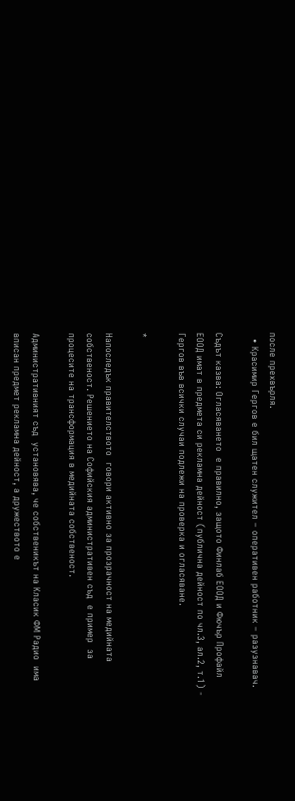после прехвърля.
  • Красимир Гергов е бил щатен служител – оперативен работник – разузнавач.

Съдът казва: Огласяването  е правилно, защото Финлаб ЕООД и Фючър Профайл ЕООД имат в предмета си рекламна дейност (публична дейност по чл.3, ал.2, т.1) -  Гергов във всички случаи подлежи на проверка и огласяване.

*

Напоследък правителството  говори активно за прозрачност на медийната собственост. Решението на Софийския административен съд  е пример  за процесите на трансформация в медийната собственост.

Административният съд  установява, че собственикът на Класик ФМ Радио  има  вписан предмет рекламна дейност, а дружеството е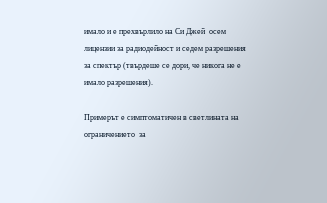имало и е прехвърлило на Си Джей  осем лицензии за радиодейност и седем разрешения за спектър (твърдеше се дори, че никога не е имало разрешения).

Примерът е симптоматичен в светлината на ограничението  за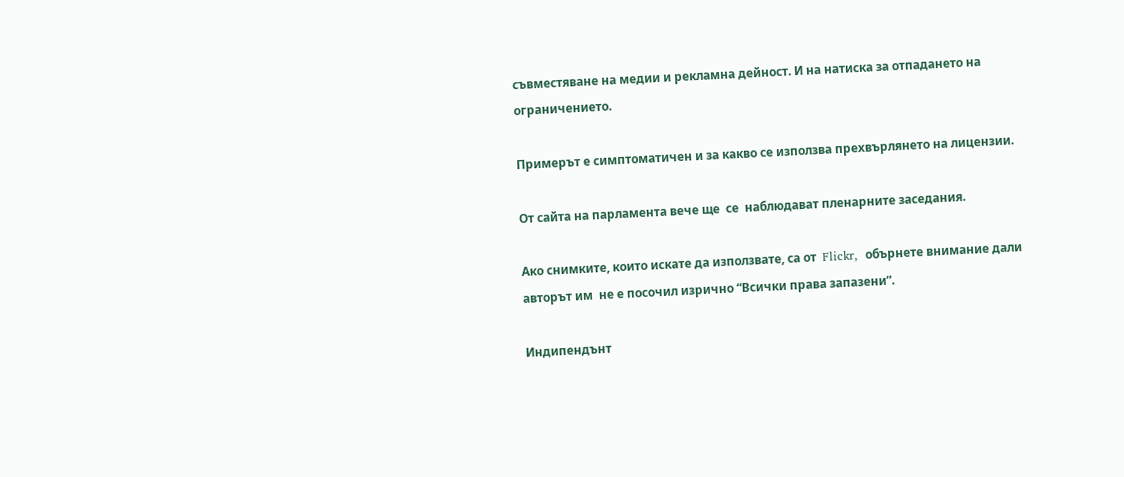съвместяване на медии и рекламна дейност. И на натиска за отпадането на ограничението.

Примерът е симптоматичен и за какво се използва прехвърлянето на лицензии.

От сайта на парламента вече ще  се  наблюдават пленарните заседания.

Ако снимките, които искате да използвате, са от  Flickr,  обърнете внимание дали авторът им  не е посочил изрично “Всички права запазени”.

Индипендънт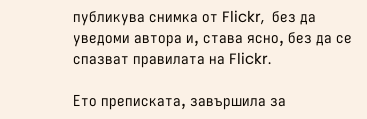публикува снимка от Flickr,  без да уведоми автора и, става ясно, без да се спазват правилата на Flickr.

Eто преписката, завършила за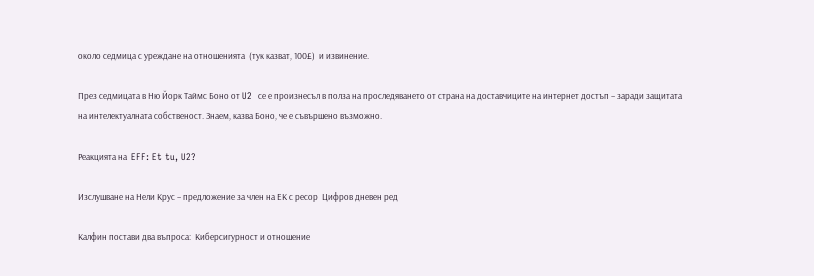около седмица с уреждане на отношенията  (тук казват, 100£)  и извинение.

През седмицата в Ню Йорк Таймс Боно от U2  се е произнесъл в полза на проследяването от страна на доставчиците на интернет достъп – заради защитата на интелектуалната собственост. Знаем, казва Боно, че е съвършено възможно.

Реакцията на  EFF: Et tu, U2?

Изслушване на Нели Крус – предложение за член на ЕК с ресор  Цифров дневен ред

Калфин постави два въпроса:  Киберсигурност и отношение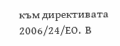към директивата 2006/24/ЕО.  В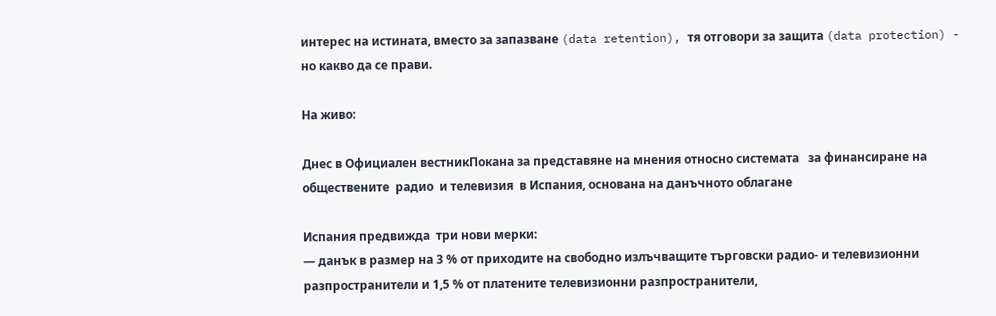интерес на истината, вместо за запазване (data retention), тя отговори за защита (data protection) -  но какво да се прави.

На живо:

Днес в Официален вестникПокана за представяне на мнения относно системата   за финансиране на обществените  радио  и телевизия  в Испания, основана на данъчното облагане

Испания предвижда  три нови мерки:
— данък в размер на 3 % от приходите на свободно излъчващите търговски радио- и телевизионни разпространители и 1,5 % от платените телевизионни разпространители,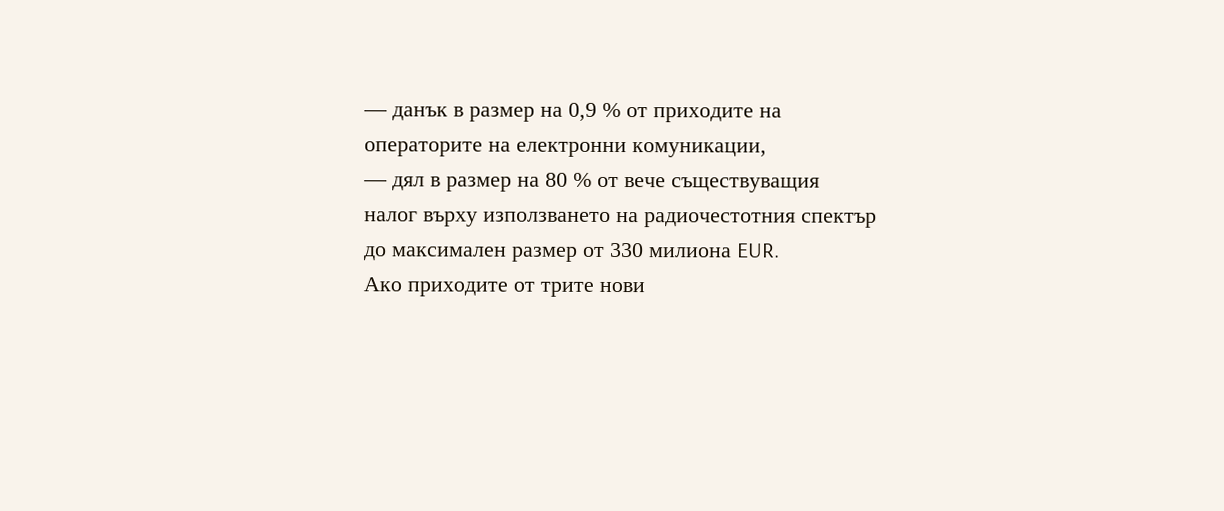— данък в размер на 0,9 % от приходите на операторите на електронни комуникации,
— дял в размер на 80 % от вече съществуващия налог върху използването на радиочестотния спектър до максимален размер от 330 милиона EUR.
Ако приходите от трите нови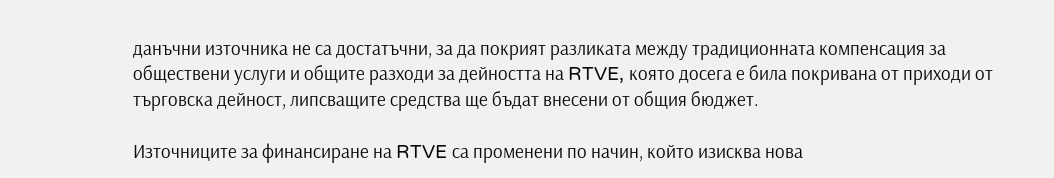данъчни източника не са достатъчни, за да покрият разликата между традиционната компенсация за обществени услуги и общите разходи за дейността на RTVE, която досега е била покривана от приходи от търговска дейност, липсващите средства ще бъдат внесени от общия бюджет.

Източниците за финансиране на RTVE сa променени по начин, който изисква нова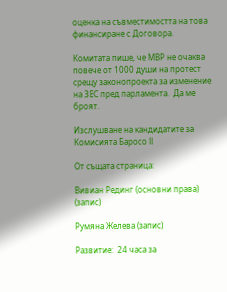оценка на съвместимостта на това финансиране с Договора.

Комитата пише, че МВР не очаква повече от 1000 души на протест срещу законопроекта за изменение на ЗЕС пред парламента.  Да ме броят.

Изслушване на кандидатите за Комисията Баросо ІІ

От същата страница:

Вивиан Рединг (основни права) (запис)

Румяна Желева (запис)

Развитие:  24 часа за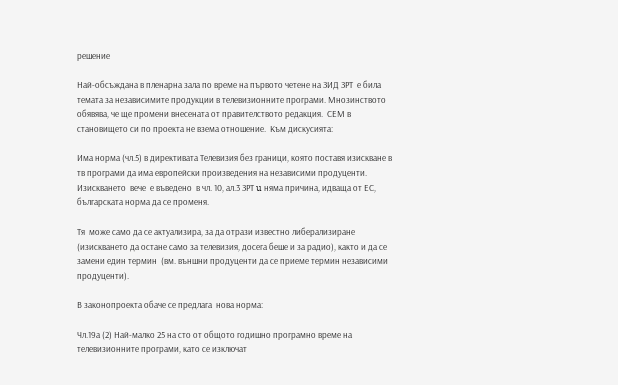решение

Най-обсъждана в пленарна зала по време на първото четене на ЗИД ЗРТ  е била  темата за независимите продукции в телевизионните програми. Мнозинството обявява, че ще промени внесената от правителството редакция.  СЕМ в становището си по проекта не взема отношение.  Към дискусията:

Има норма (чл.5) в директивата Телевизия без граници, която поставя изискване в тв програми да има европейски произведения на независими продуценти. Изискването  вече  е въведено  в чл. 10, ал.3 ЗРТ u няма причина, идваща от ЕС,   българската норма да се променя.

Тя  може само да се актуализира, за да отрази известно либерализиране  (изискването да остане само за телевизия, досега беше и за радио), както и да се замени един термин  (вм. външни продуценти да се приеме термин независими продуценти).

В законопроекта обаче се предлага  нова норма:

Чл.19а (2) Най-малко 25 на сто от общото годишно програмно време на телевизионните програми, като се изключат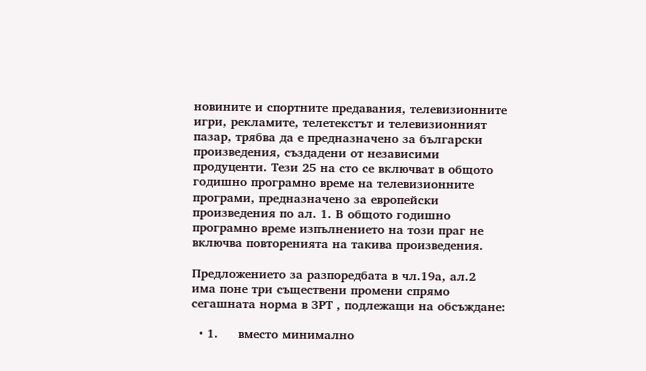новините и спортните предавания, телевизионните игри, рекламите, телетекстът и телевизионният пазар, трябва да е предназначено за български произведения, създадени от независими продуценти. Тези 25 на сто се включват в общото годишно програмно време на телевизионните програми, предназначено за европейски произведения по ал. 1. В общото годишно програмно време изпълнението на този праг не включва повторенията на такива произведения.

Предложението за разпоредбата в чл.19а, ал.2  има поне три съществени промени спрямо сегашната норма в ЗРТ , подлежащи на обсъждане:

  • 1.     вместо минимално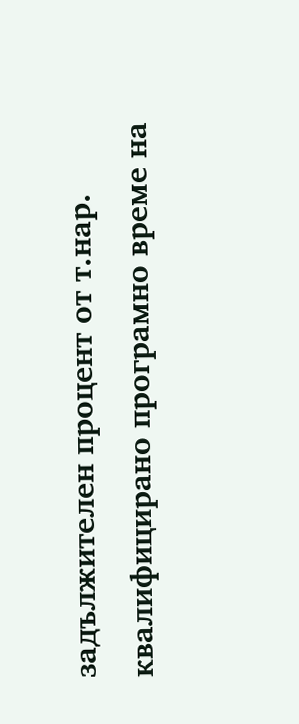задължителен процент от т.нар. квалифицирано програмно време на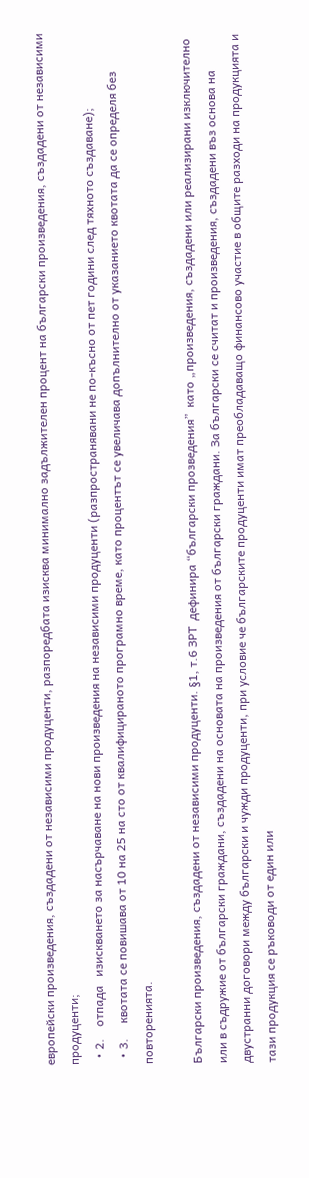европейски произведения, създадени от независими продуценти, разпоредбата изисква минимално задължителен процент на български произведения, създадени от независими продуценти;
  • 2.    отпада   изискването за насърчаване на нови произведения на независими продуценти (разпространявани не по-късно от пет години след тяхното създаване);
  • 3.     квотата се повишава от 10 на 25 на сто от квалифицираното програмно време, като процентът се увеличава допълнително от указанието квотата да се определя без повторенията.

Български произведения, създадени от независими продуценти. §1, т.6 ЗРТ  дефинира “български прозведения”  като „произведения, създадени или реализирани изключително или в съдружие от български граждани, създадени на основата на произведения от български граждани. За български се считат и произведения, създадени въз основа на двустранни договори между български и чужди продуценти, при условие че българските продуценти имат преобладаващо финансово участие в общите разходи на продукцията и тази продукция се ръководи от един или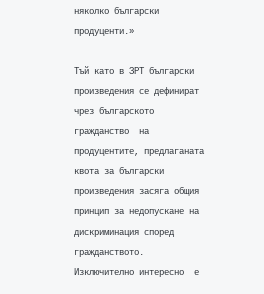няколко български продуценти.»

Тъй като в ЗРТ български произведения се дефинират чрез българското гражданство  на продуцентите, предлаганата квота за български произведения засяга общия принцип за недопускане на дискриминация според гражданството. Изключително интересно  е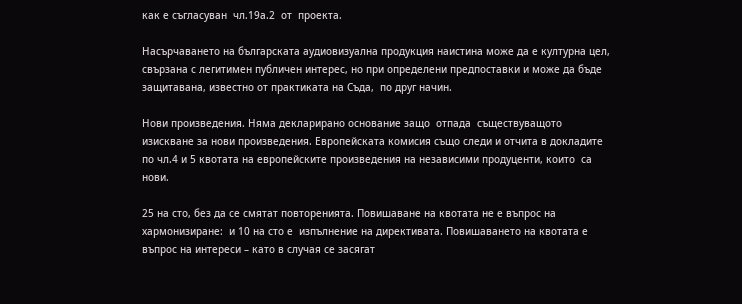как е съгласуван  чл.19а.2  от  проекта.

Насърчаването на българската аудиовизуална продукция наистина може да е културна цел, свързана с легитимен публичен интерес, но при определени предпоставки и може да бъде защитавана, известно от практиката на Съда,  по друг начин.

Нови произведения. Няма декларирано основание защо  отпада  съществуващото изискване за нови произведения. Европейската комисия също следи и отчита в докладите по чл.4 и 5 квотата на европейските произведения на независими продуценти, които  са нови.

25 на сто, без да се смятат повторенията. Повишаване на квотата не е въпрос на хармонизиране:  и 10 на сто е  изпълнение на директивата. Повишаването на квотата е въпрос на интереси – като в случая се засягат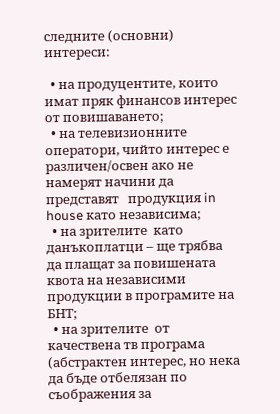следните (основни) интереси:

  • на продуцентите, които имат пряк финансов интерес от повишаването;
  • на телевизионните оператори, чийто интерес е различен/освен ако не намерят начини да представят   продукция in house като независима;
  • на зрителите  като данъкоплатци – ще трябва да плащат за повишената квота на независими продукции в програмите на БНТ;
  • на зрителите  от качествена тв програма (абстрактен интерес, но нека да бъде отбелязан по съображения за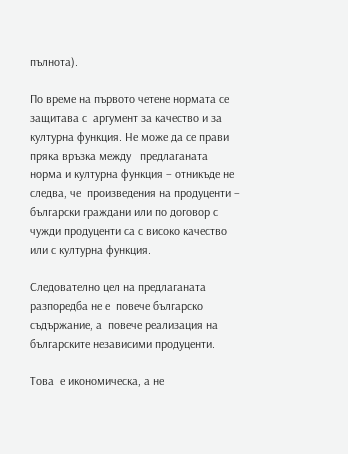пълнота).

По време на първото четене нормата се защитава с  аргумент за качество и за културна функция. Не може да се прави пряка връзка между   предлаганата норма и културна функция – отникъде не следва, че  произведения на продуценти – български граждани или по договор с чужди продуценти са с високо качество или с културна функция.

Следователно цел на предлаганата разпоредба не е  повече българско съдържание, а  повече реализация на българските независими продуценти.

Това  е икономическа, а не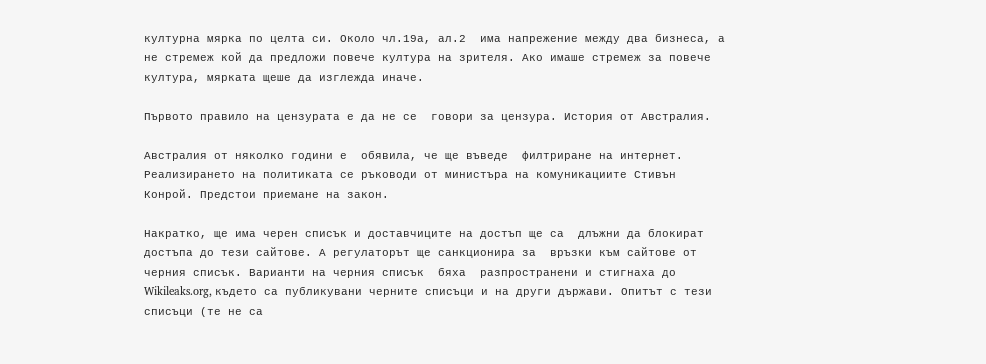културна мярка по целта си. Около чл.19а, ал.2  има напрежение между два бизнеса, а не стремеж кой да предложи повече култура на зрителя. Ако имаше стремеж за повече култура, мярката щеше да изглежда иначе.

Първото правило на цензурата е да не се  говори за цензура. История от Австралия.

Австралия от няколко години е  обявила, че ще въведе  филтриране на интернет. Реализирането на политиката се ръководи от министъра на комуникациите Стивън Конрой. Предстои приемане на закон.

Накратко, ще има черен списък и доставчиците на достъп ще са  длъжни да блокират достъпа до тези сайтове. А регулаторът ще санкционира за  връзки към сайтове от черния списък. Варианти на черния списък  бяха  разпространени и стигнаха до Wikileaks.org, където са публикувани черните списъци и на други държави. Опитът с тези списъци (те не са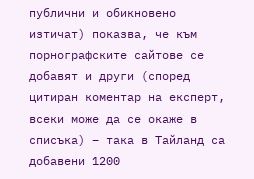публични и обикновено изтичат) показва, че към порнографските сайтове се добавят и други (според цитиран коментар на експерт, всеки може да се окаже в списъка) – така в Тайланд са добавени 1200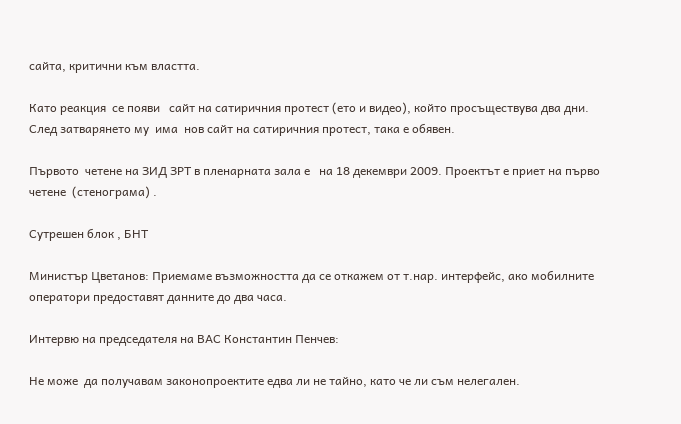сайта, критични към властта.

Като реакция  се появи   сайт на сатиричния протест (ето и видео), който просъществува два дни. След затварянето му  има  нов сайт на сатиричния протест, така е обявен.

Първото  четене на ЗИД ЗРТ в пленарната зала е   на 18 декември 2009. Проектът е приет на първо четене  (стенограма) .

Сутрешен блок , БНТ

Министър Цветанов: Приемаме възможността да се откажем от т.нар. интерфейс, ако мобилните оператори предоставят данните до два часа.

Интервю на председателя на ВАС Константин Пенчев:

Hе може  да получавам законопроектите едва ли не тайно, като че ли съм нелегален.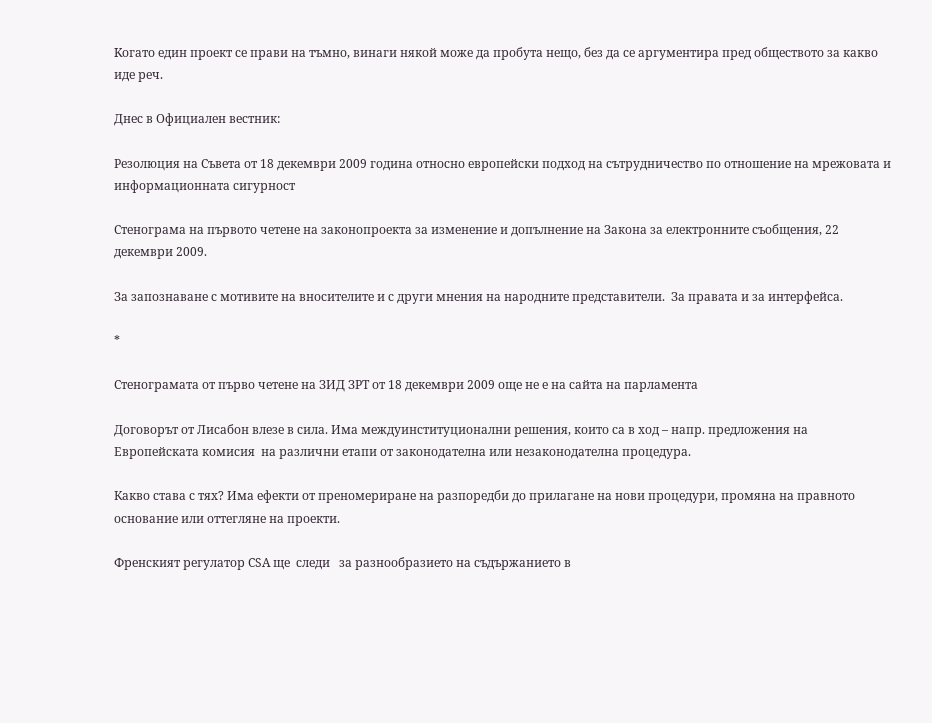Kогато един проект се прави на тъмно, винаги някой може да пробута нещо, без да се аргументира пред обществото за какво иде реч.

Днес в Официален вестник:

Резолюция на Съвета от 18 декември 2009 година относно европейски подход на сътрудничество по отношение на мрежовата и информационната сигурност

Стенограма на първото четене на законопроекта за изменение и допълнение на Закона за електронните съобщения, 22 декември 2009.

За запознаване с мотивите на вносителите и с други мнения на народните представители.  За правата и за интерфейса.

*

Стенограмата от първо четене на ЗИД ЗРТ от 18 декември 2009 още не е на сайта на парламента

Договорът от Лисабон влезе в сила. Има междуинституционални решения, които са в ход – напр. предложения на Европейската комисия  на различни етапи от законодателна или незаконодателна процедура.

Какво става с тях? Има ефекти от преномериране на разпоредби до прилагане на нови процедури, промяна на правното основание или оттегляне на проекти.

Френският регулатор CSA ще  следи   за разнообразието на съдържанието в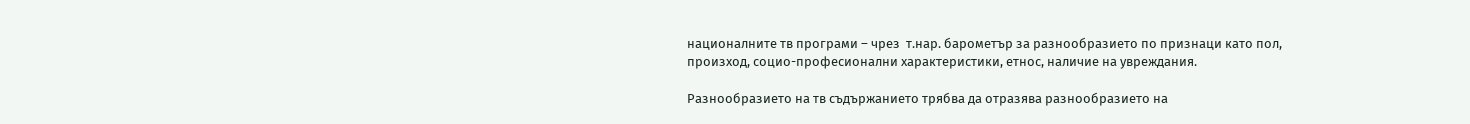националните тв програми – чрез  т.нар. барометър за разнообразието по признаци като пол, произход, социо-професионални характеристики, етнос, наличие на увреждания.

Разнообразието на тв съдържанието трябва да отразява разнообразието на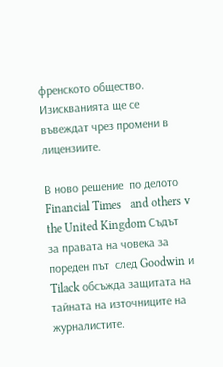френското общество. Изискванията ще се въвеждат чрез промени в лицензиите.

В ново решение  по делото Financial Times   and others v the United Kingdom Съдът за правата на човека за пореден път  след Goodwin и Tilack обсъжда защитата на тайната на източниците на журналистите.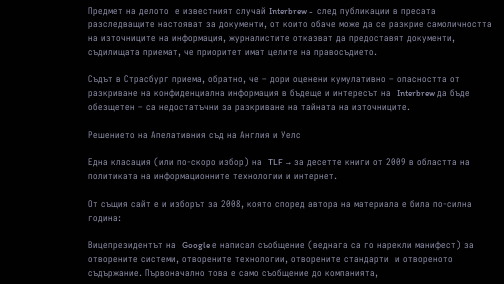Предмет на делото  е известният случай Interbrew -  след публикации в пресата разследващите настояват за документи, от които обаче може да се разкрие самоличността на източниците на информация, журналистите отказват да предоставят документи, съдилищата приемат, че приоритет имат целите на правосъдието.

Съдът в Страсбург приема, обратно, че – дори оценени кумулативно – опасността от разкриване на конфиденциална информация в бъдеще и интересът на  Interbrew да бъде обезщетен – са недостатъчни за разкриване на тайната на източниците.

Решението на Апелативния съд на Англия и Уелс

Една класация (или по-скоро избор) на  TLF → за десетте книги от 2009 в областта на политиката на информационните технологии и интернет.

От същия сайт е и изборът за 2008, която според автора на материала е била по-силна година:

Вицепрезидентът на  Google е написал съобщение (веднага са го нарекли манифест) за отворените системи, отворените технологии, отворените стандарти  и отвореното съдържание. Първоначално това е само съобщение до компанията,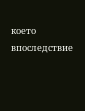което впоследствие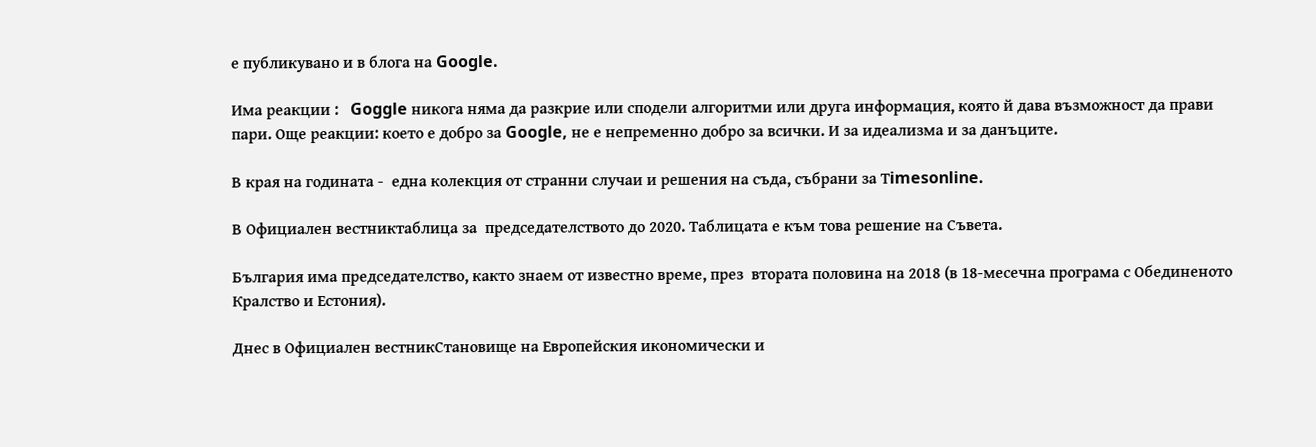е публикувано и в блога на Google.

Има реакции :   Goggle никога няма да разкрие или сподели алгоритми или друга информация, която й дава възможност да прави пари. Още реакции: което е добро за Google, не е непременно добро за всички. И за идеализма и за данъците.

В края на годината -  една колекция от странни случаи и решения на съда, събрани за Тimesonline.

В Официален вестниктаблица за  председателството до 2020. Таблицата е към това решение на Съвета.

България има председателство, както знаем от известно време, през  втората половина на 2018 (в 18-месечна програма с Обединеното Кралство и Естония).

Днес в Официален вестникСтановище на Европейския икономически и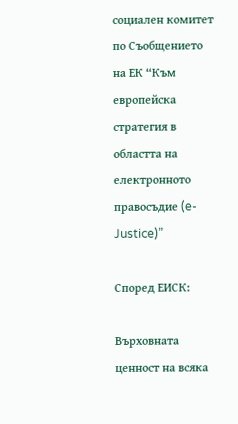социален комитет по Съобщението на ЕК “Към европейска стратегия в областта на електронното правосъдие (e-Justice)”

Според ЕИСК:

Върховната ценност на всяка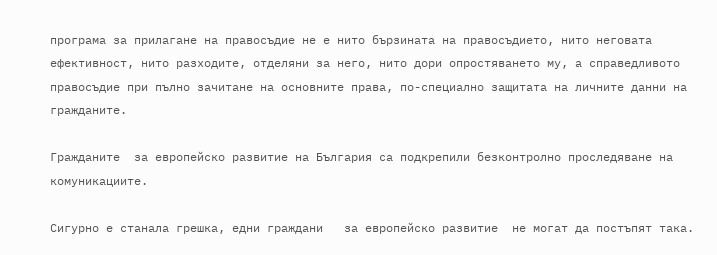програма за прилагане на правосъдие не е нито бързината на правосъдието, нито неговата ефективност, нито разходите, отделяни за него, нито дори опростяването му, а справедливото правосъдие при пълно зачитане на основните права, по-специално защитата на личните данни на гражданите.

Гражданите  за европейско развитие на България са подкрепили безконтролно проследяване на комуникациите.

Сигурно е станала грешка, едни граждани   за европейско развитие  не могат да постъпят така.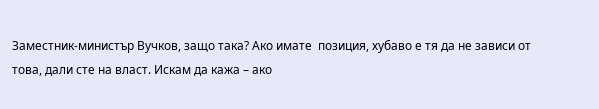Заместник-министър Вучков, защо така? Ако имате  позиция, хубаво е тя да не зависи от това, дали сте на власт. Искам да кажа – ако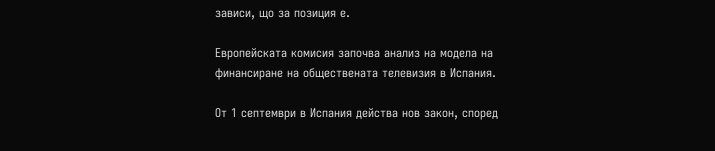зависи, що за позиция е.

Европейската комисия започва анализ на модела на финансиране на обществената телевизия в Испания.

От 1 септември в Испания действа нов закон, според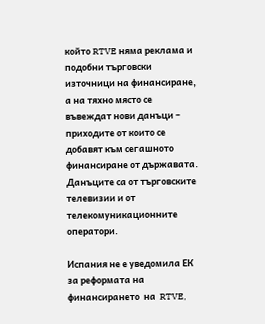който RTVE няма реклама и подобни търговски източници на финансиране, а на тяхно място се въвеждат нови данъци – приходите от които се добавят към сегашното финансиране от държавата. Данъците са от търговските телевизии и от телекомуникационните оператори.

Испания не е уведомила ЕК за реформата на финансирането  на  RTVE,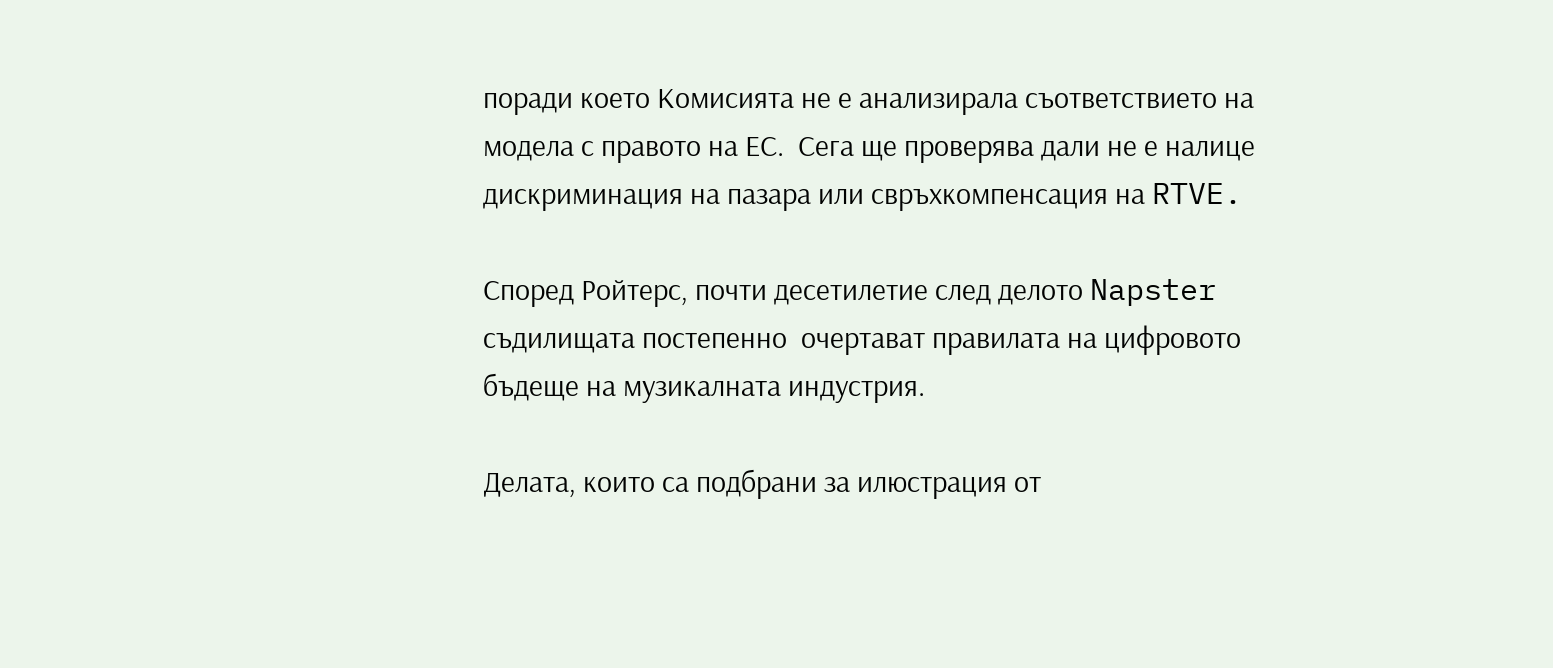поради което Комисията не е анализирала съответствието на модела с правото на ЕС.  Сега ще проверява дали не е налице дискриминация на пазара или свръхкомпенсация на RTVE.

Според Ройтерс, почти десетилетие след делото Napster  съдилищата постепенно  очертават правилата на цифровото бъдеще на музикалната индустрия.

Делата, които са подбрани за илюстрация от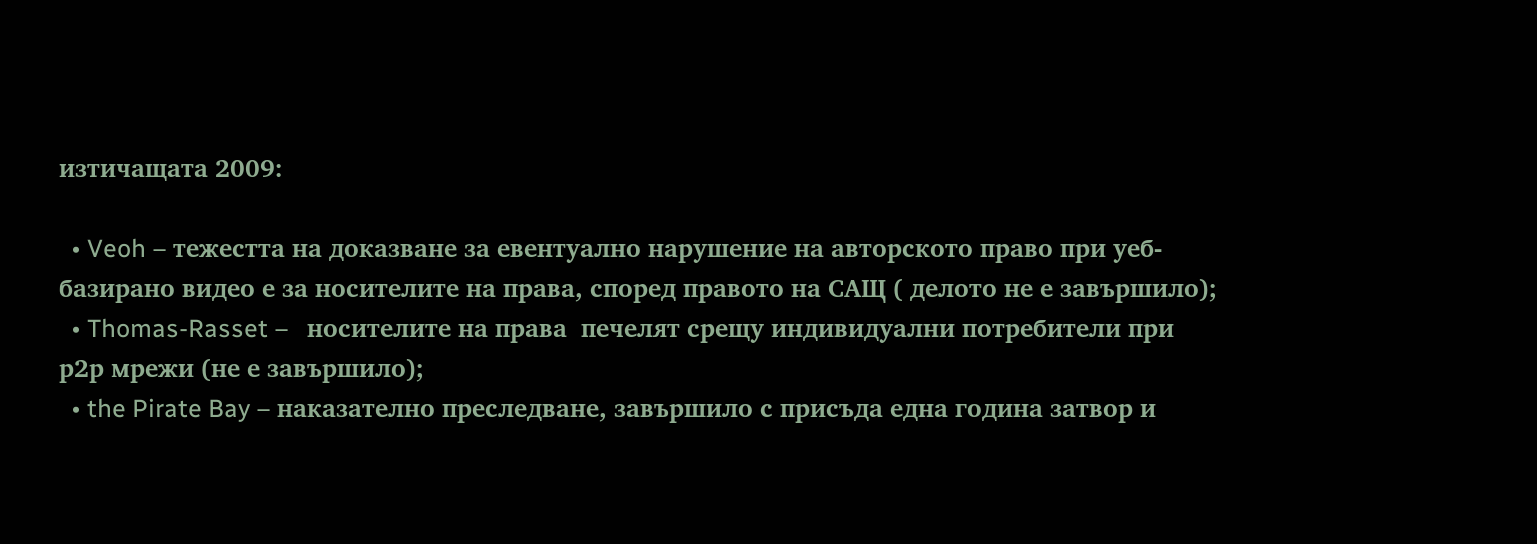изтичащата 2009:

  • Veoh – тежестта на доказване за евентуално нарушение на авторското право при уеб-базирано видео е за носителите на права, според правото на САЩ ( делото не е завършило);
  • Thomas-Rasset –   носителите на права  печелят срещу индивидуални потребители при р2р мрежи (не е завършило);
  • the Pirate Bay – наказателно преследване, завършило с присъда една година затвор и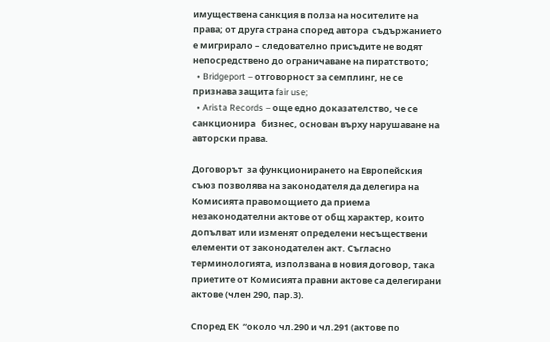имуществена санкция в полза на носителите на права; от друга страна според автора  съдържанието е мигрирало – следователно присъдите не водят непосредствено до ограничаване на пиратството;
  • Bridgeport – отговорност за семплинг, не се признава защита fair use;
  • Arista Records – още едно доказателство, че се санкционира   бизнес, основан върху нарушаване на авторски права.

Договорът  за функционирането на Европейския съюз позволява на законодателя да делегира на Комисията правомощието да приема незаконодателни актове от общ характер, които допълват или изменят определени несъществени елементи от законодателен акт. Съгласно терминологията, използвана в новия договор, така приетите от Комисията правни актове са делегирани актове (член 290, пар.3).

Според ЕК  “около чл.290 и чл.291 (актове по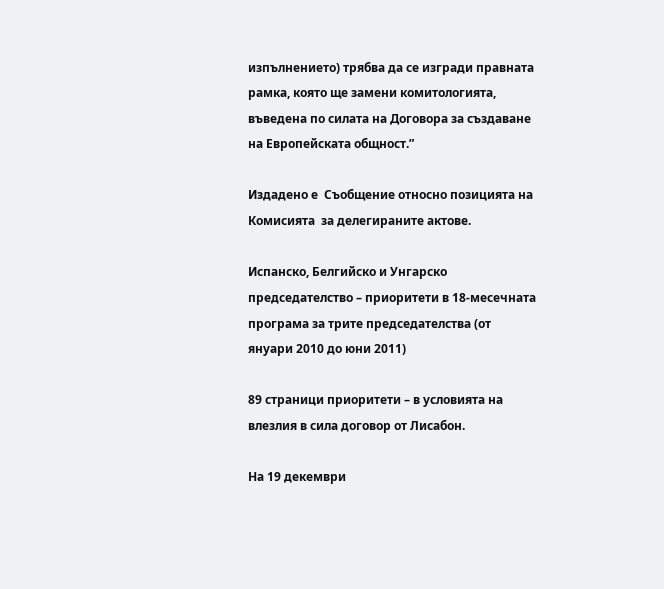изпълнението) трябва да се изгради правната рамка, която ще замени комитологията, въведена по силата на Договора за създаване на Европейската общност.”

Издадено е  Съобщение относно позицията на Комисията  за делегираните актове.

Испанско, Белгийско и Унгарско председателство – приоритети в 18-месечната  програма за трите председателства (от януари 2010 до юни 2011)

89 страници приоритети – в условията на влезлия в сила договор от Лисабон.

На 19 декември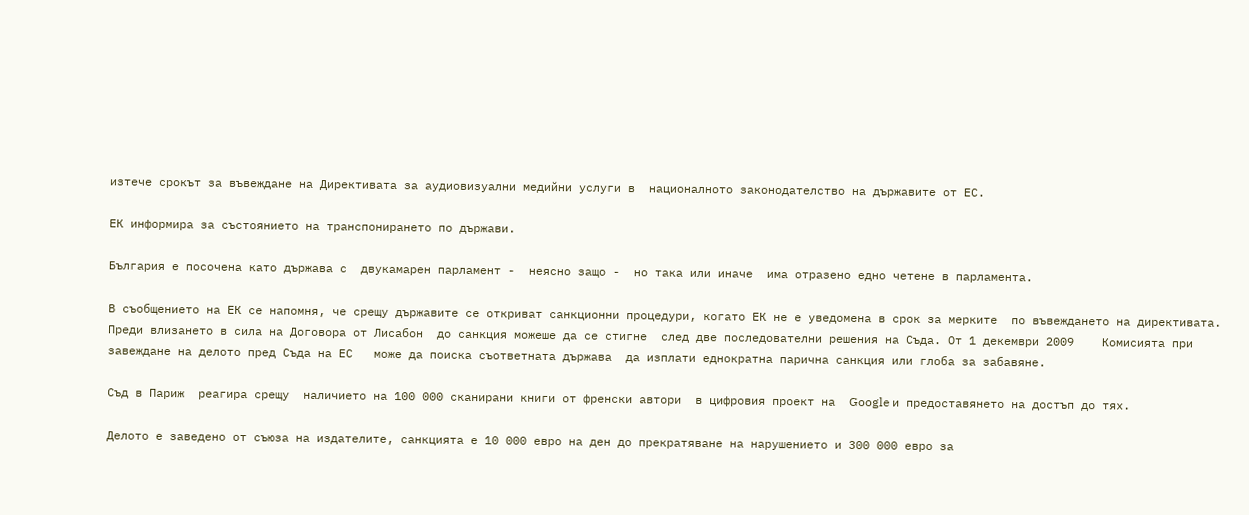изтече срокът за въвеждане на Директивата за аудиовизуални медийни услуги в  националното законодателство на държавите от ЕС.

EК информира за състоянието на транспонирането по държави.

България е посочена като държава с  двукамарен парламент -  неясно защо -  но така или иначе  има отразено едно четене в парламента.

В съобщението на ЕК се напомня, че срещу държавите се откриват санкционни процедури, когато ЕК не е уведомена в срок за мерките  по въвеждането на директивата.  Преди влизането в сила на Договора от Лисабон  до санкция можеше да се стигне  след две последователни решения на Съда. От 1 декември 2009    Комисията при завеждане на делото пред Съда на ЕС   може да поиска съответната държава  да изплати еднократна парична санкция или глоба за забавяне.

Cъд в Париж  реагира срещу  наличието на 100 000 сканирани книги от френски автори  в цифровия проект на  Google и предоставянето на достъп до тях.

Делото е заведено от съюза на издателите, санкцията е 10 000 евро на ден до прекратяване на нарушението и 300 000 евро за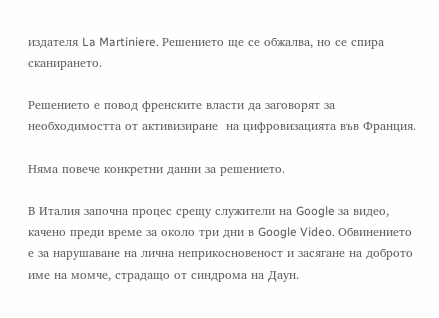издателя La Martiniere. Решението ще се обжалва, но се спира сканирането.

Решението е повод френските власти да заговорят за необходимостта от активизиране  на цифровизацията във Франция.

Няма повече конкретни данни за решението.

В Италия започна процес срещу служители на Google за видео, качено преди време за около три дни в Google Video. Обвинението е за нарушаване на лична неприкосновеност и засягане на доброто  име на момче, страдащо от синдрома на Даун.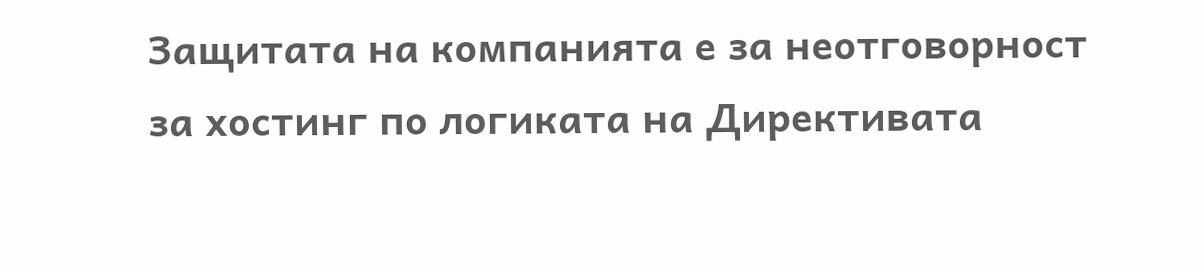Защитата на компанията е за неотговорност за хостинг по логиката на Директивата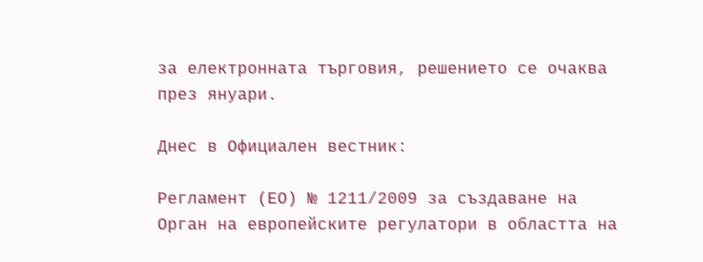за електронната търговия, решението се очаква през януари.

Днес в Официален вестник:

Регламент (ЕО) № 1211/2009 за създаване на Орган на европейските регулатори в областта на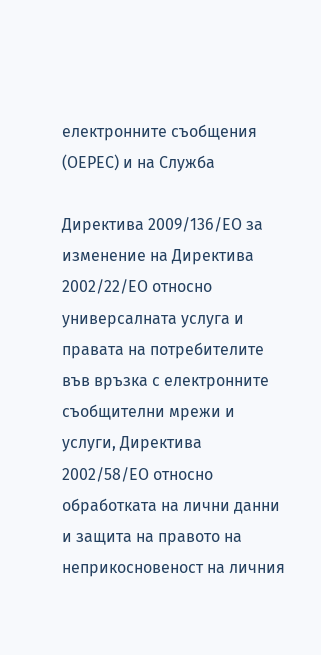електронните съобщения (ОЕРЕС) и на Служба

Директива 2009/136/ЕО за изменение на Директива 2002/22/ЕО относно универсалната услуга и правата на потребителите във връзка с електронните съобщителни мрежи и услуги, Директива 2002/58/ЕО относно обработката на лични данни и защита на правото на неприкосновеност на личния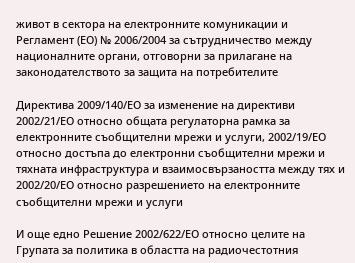живот в сектора на електронните комуникации и Регламент (ЕО) № 2006/2004 за сътрудничество между националните органи, отговорни за прилагане на законодателството за защита на потребителите

Директива 2009/140/ЕО за изменение на директиви 2002/21/ЕО относно общата регулаторна рамка за електронните съобщителни мрежи и услуги, 2002/19/ЕО относно достъпа до електронни съобщителни мрежи и тяхната инфраструктура и взаимосвързаността между тях и 2002/20/ЕО относно разрешението на електронните съобщителни мрежи и услуги

И още едно Решение 2002/622/ЕО относно целите на  Групата за политика в областта на радиочестотния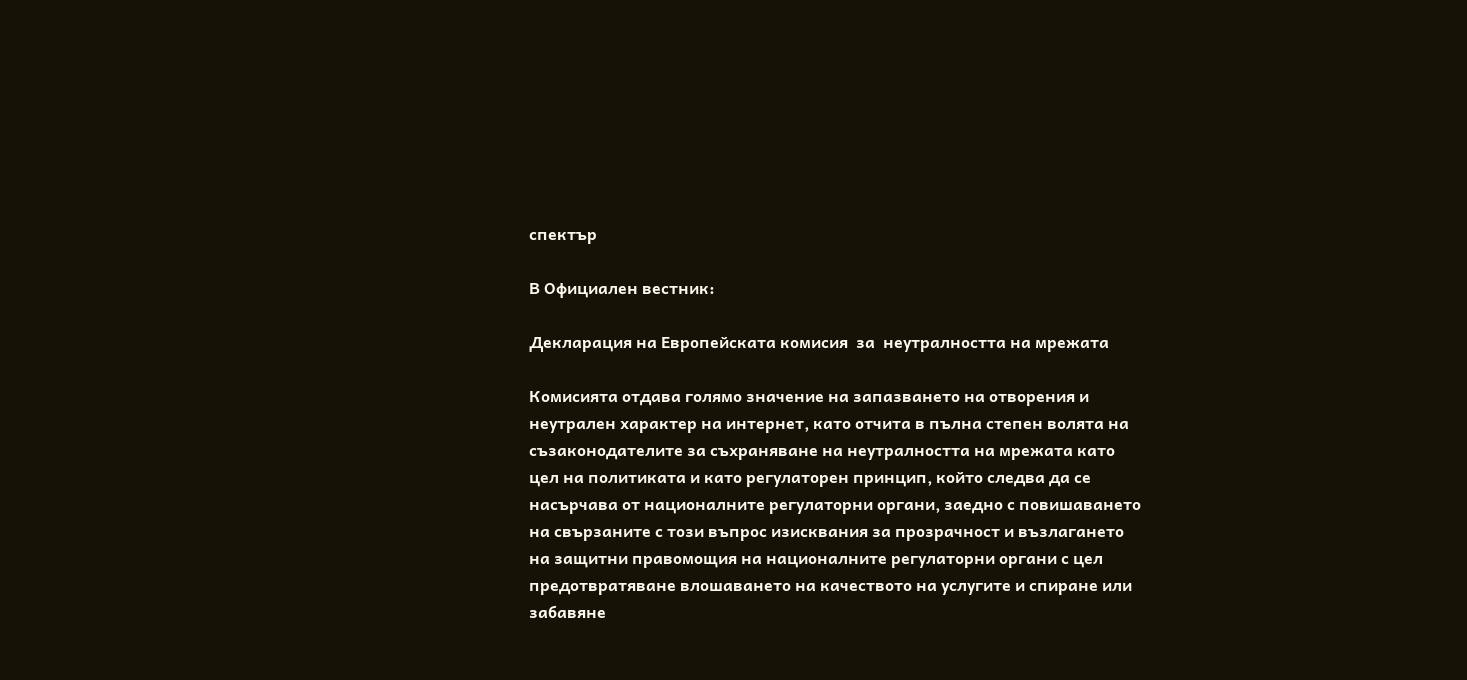спектър

В Официален вестник:

Декларация на Европейската комисия  за  неутралността на мрежата

Комисията отдава голямо значение на запазването на отворения и неутрален характер на интернет, като отчита в пълна степен волята на съзаконодателите за съхраняване на неутралността на мрежата като цел на политиката и като регулаторен принцип, който следва да се насърчава от националните регулаторни органи, заедно с повишаването на свързаните с този въпрос изисквания за прозрачност и възлагането на защитни правомощия на националните регулаторни органи с цел предотвратяване влошаването на качеството на услугите и спиране или забавяне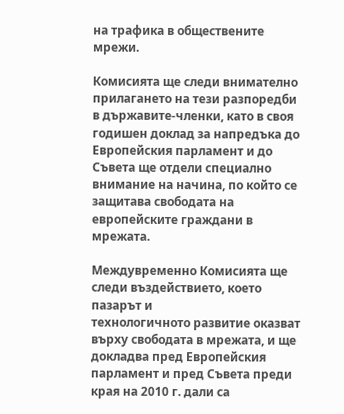на трафика в обществените мрежи.

Комисията ще следи внимателно прилагането на тези разпоредби в държавите-членки, като в своя годишен доклад за напредъка до Европейския парламент и до Съвета ще отдели специално внимание на начина, по който се защитава свободата на европейските граждани в мрежата.

Междувременно Комисията ще следи въздействието, което пазарът и
технологичното развитие оказват върху свободата в мрежата, и ще докладва пред Европейския парламент и пред Съвета преди края на 2010 г. дали са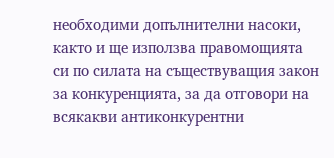необходими допълнителни насоки, както и ще използва правомощията си по силата на съществуващия закон за конкуренцията, за да отговори на всякакви антиконкурентни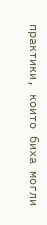практики, които биха могли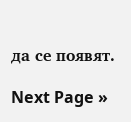да се появят.

Next Page »